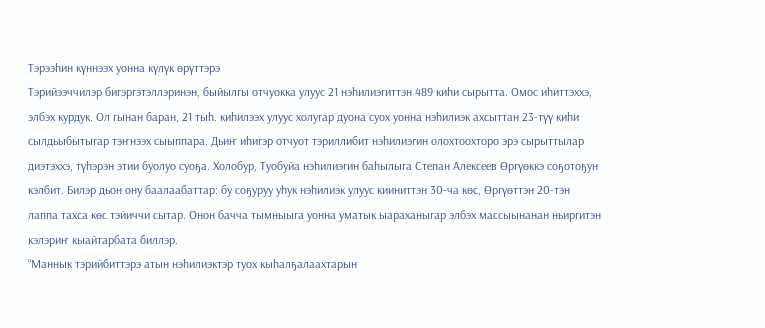Тэрээһин күннээх уонна күлүк өрүттэрэ
Тэрийээччилэр бигэргэтэллэринэн, быйылгы отчуокка улуус 21 нэһилиэгиттэн 489 киһи сырытта. Омос иһиттэххэ, элбэх курдук. Ол гынан баран, 21 тыһ. киһилээх улуус холугар дуона суох уонна нэһилиэк ахсыттан 23-түү киһи сылдьыбытыгар тэҥнээх сыыппара. Дьиҥ иһигэр отчуот тэриллибит нэһилиэгин олохтоохторо эрэ сырыттылар диэтэххэ, түһэрэн этии буолуо суоҕа. Холобур, Туобуйа нэһилиэгин баһылыга Степан Алексеев Өргүөккэ соҕотоҕун кэлбит. Билэр дьон ону баалаабаттар: бу соҕуруу уһук нэһилиэк улуус кииниттэн 30-ча көс, Өргүөттэн 20-тэн лаппа тахса көс тэйиччи сытар. Онон бачча тымныыга уонна уматык ыараханыгар элбэх массыынанан ньиргитэн кэлэриҥ кыайтарбата биллэр.
“Маннык тэрийбиттэрэ атын нэһилиэктэр туох кыһалҕалаахтарын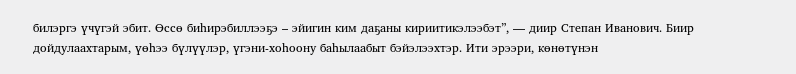билэргэ үчүгэй эбит. Өссө биһирэбиллээҕэ – эйигин ким даҕаны кириитикэлээбэт”, — диир Степан Иванович. Биир дойдулаахтарым, үөһээ бүлүүлэр, үгэни-хоһоону баһылаабыт бэйэлээхтэр. Ити эрээри, көнөтүнэн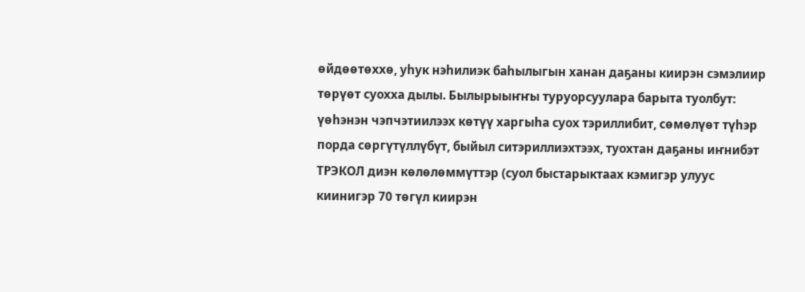өйдөөтөххө, уһук нэһилиэк баһылыгын ханан даҕаны киирэн сэмэлиир төрүөт суохха дылы. Былырыыҥҥы туруорсуулара барыта туолбут: үөһэнэн чэпчэтиилээх көтүү харгыһа суох тэриллибит, сөмөлүөт түһэр порда сөргүтүллүбүт, быйыл ситэриллиэхтээх, туохтан даҕаны иҥнибэт ТРЭКОЛ диэн көлөлөммүттэр (суол быстарыктаах кэмигэр улуус киинигэр 70 төгүл киирэн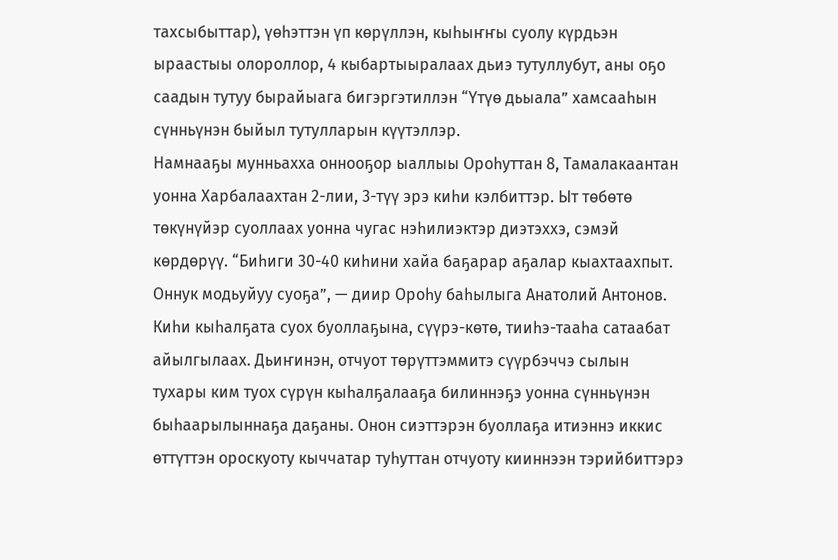тахсыбыттар), үөһэттэн үп көрүллэн, кыһыҥҥы суолу күрдьэн ыраастыы олороллор, 4 кыбартыыралаах дьиэ тутуллубут, аны оҕо саадын тутуу бырайыага бигэргэтиллэн “Үтүө дьыала” хамсааһын сүнньүнэн быйыл тутулларын күүтэллэр.
Намнааҕы мунньахха оннооҕор ыаллыы Ороһуттан 8, Тамалакаантан уонна Харбалаахтан 2-лии, 3-түү эрэ киһи кэлбиттэр. Ыт төбөтө төкүнүйэр суоллаах уонна чугас нэһилиэктэр диэтэххэ, сэмэй көрдөрүү. “Биһиги 30-40 киһини хайа баҕарар аҕалар кыахтаахпыт. Оннук модьуйуу суоҕа”, — диир Ороһу баһылыга Анатолий Антонов. Киһи кыһалҕата суох буоллаҕына, сүүрэ-көтө, тииһэ-тааһа сатаабат айылгылаах. Дьиҥинэн, отчуот төрүттэммитэ сүүрбэччэ сылын тухары ким туох сүрүн кыһалҕалааҕа билиннэҕэ уонна сүнньүнэн быһаарылыннаҕа даҕаны. Онон сиэттэрэн буоллаҕа итиэннэ иккис өттүттэн ороскуоту кыччатар туһуттан отчуоту кииннээн тэрийбиттэрэ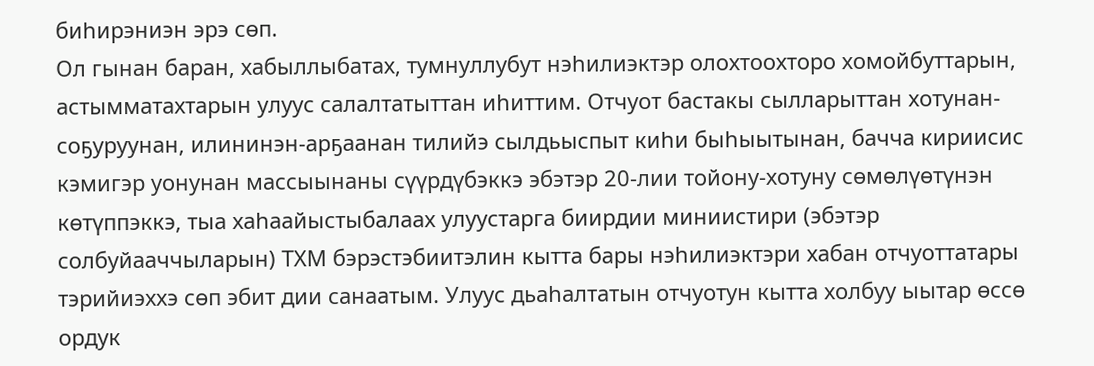биһирэниэн эрэ сөп.
Ол гынан баран, хабыллыбатах, тумнуллубут нэһилиэктэр олохтоохторо хомойбуттарын, астымматахтарын улуус салалтатыттан иһиттим. Отчуот бастакы сылларыттан хотунан-соҕуруунан, илининэн-арҕаанан тилийэ сылдьыспыт киһи быһыытынан, бачча кириисис кэмигэр уонунан массыынаны сүүрдүбэккэ эбэтэр 20-лии тойону-хотуну сөмөлүөтүнэн көтүппэккэ, тыа хаһаайыстыбалаах улуустарга биирдии миниистири (эбэтэр солбуйааччыларын) ТХМ бэрэстэбиитэлин кытта бары нэһилиэктэри хабан отчуоттатары тэрийиэххэ сөп эбит дии санаатым. Улуус дьаһалтатын отчуотун кытта холбуу ыытар өссө ордук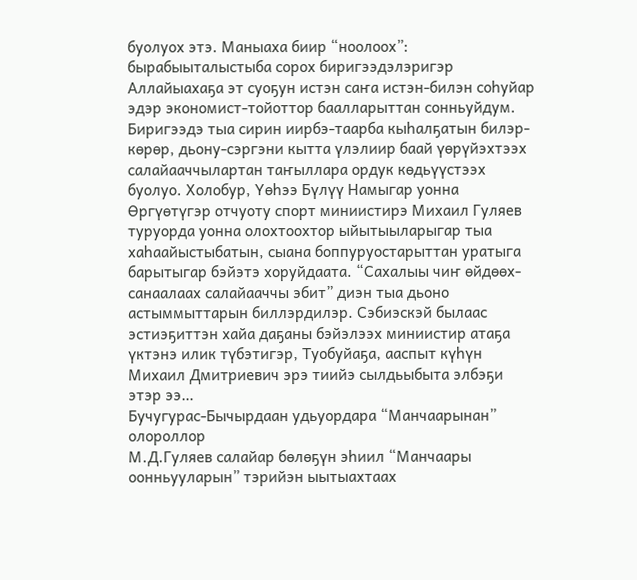буолуох этэ. Маныаха биир “ноолоох”: бырабыыталыстыба сорох биригээдэлэригэр Аллайыахаҕа эт суоҕун истэн саҥа истэн-билэн соһуйар эдэр экономист-тойоттор баалларыттан сонньуйдум.
Биригээдэ тыа сирин иирбэ-таарба кыһалҕатын билэр-көрөр, дьону-сэргэни кытта үлэлиир баай үөрүйэхтээх салайааччылартан таҥыллара ордук көдьүүстээх буолуо. Холобур, Үөһээ Бүлүү Намыгар уонна Өргүөтүгэр отчуоту спорт миниистирэ Михаил Гуляев туруорда уонна олохтоохтор ыйытыыларыгар тыа хаһаайыстыбатын, сыана боппуруостарыттан уратыга барытыгар бэйэтэ хоруйдаата. “Сахалыы чиҥ өйдөөх-санаалаах салайааччы эбит” диэн тыа дьоно астыммыттарын биллэрдилэр. Сэбиэскэй былаас эстиэҕиттэн хайа даҕаны бэйэлээх миниистир атаҕа үктэнэ илик түбэтигэр, Туобуйаҕа, ааспыт күһүн Михаил Дмитриевич эрэ тиийэ сылдьыбыта элбэҕи этэр ээ…
Бучугурас-Бычырдаан удьуордара “Манчаарынан” олороллор
М.Д.Гуляев салайар бөлөҕүн эһиил “Манчаары оонньууларын” тэрийэн ыытыахтаах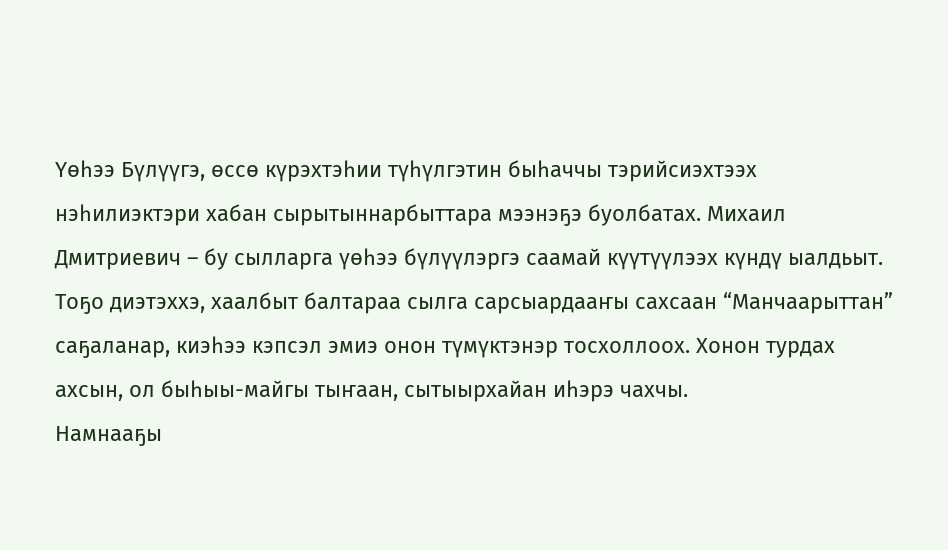Үөһээ Бүлүүгэ, өссө күрэхтэһии түһүлгэтин быһаччы тэрийсиэхтээх нэһилиэктэри хабан сырытыннарбыттара мээнэҕэ буолбатах. Михаил Дмитриевич – бу сылларга үөһээ бүлүүлэргэ саамай күүтүүлээх күндү ыалдьыт. Тоҕо диэтэххэ, хаалбыт балтараа сылга сарсыардааҥы сахсаан “Манчаарыттан” саҕаланар, киэһээ кэпсэл эмиэ онон түмүктэнэр тосхоллоох. Хонон турдах ахсын, ол быһыы-майгы тыҥаан, сытыырхайан иһэрэ чахчы.
Намнааҕы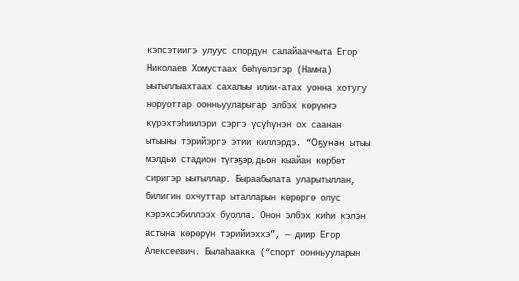кэпсэтиигэ улуус спордун салайааччыта Егор Николаев Хомустаах бөһүөлэгэр (Намҥа) ыытыллыахтаах сахалыы илии-атах уонна хотугу норуоттар оонньууларыгар элбэх көрүҥҥэ күрэхтэһиилэри сэргэ үсүһүнэн ох саанан ытыыны тэрийэргэ этии киллэрдэ. “Оҕунан ытыы мэлдьи стадион түгэҕэр, дьон кыайан көрбөт сиригэр ыытыллар. Быраабылата уларытыллан, билигин охчуттар ыталларын көрөргө олус кэрэхсэбиллээх буолла. Онон элбэх киһи кэлэн астына көрөрүн тэрийиэххэ”, — диир Егор Алексеевич. Былаһаакка (“спорт оонньууларын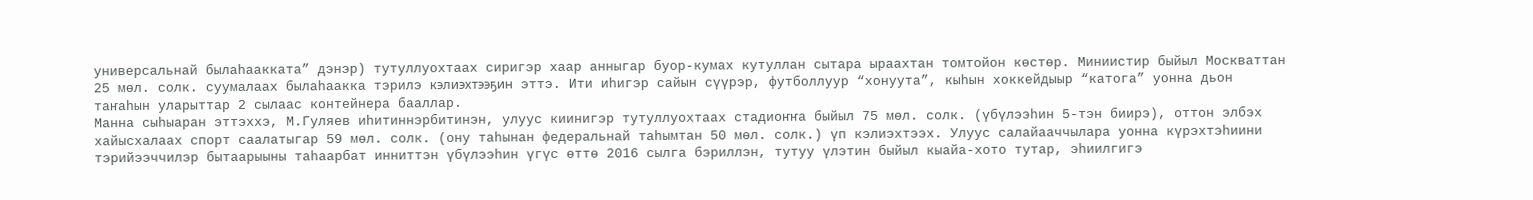универсальнай былаһаакката” дэнэр) тутуллуохтаах сиригэр хаар анныгар буор-кумах кутуллан сытара ыраахтан томтойон көстөр. Миниистир быйыл Москваттан 25 мөл. солк. суумалаах былаһаакка тэрилэ кэлиэхтээҕин эттэ. Ити иһигэр сайын сүүрэр, футболлуур “хонуута”, кыһын хоккейдыыр “катога” уонна дьон таҥаһын уларыттар 2 сылаас контейнера бааллар.
Манна сыһыаран эттэххэ, М.Гуляев иһитиннэрбитинэн, улуус киинигэр тутуллуохтаах стадиоҥҥа быйыл 75 мөл. солк. (үбүлээһин 5-тэн биирэ), оттон элбэх хайысхалаах спорт саалатыгар 59 мөл. солк. (ону таһынан федеральнай таһымтан 50 мөл. солк.) үп кэлиэхтээх. Улуус салайааччылара уонна күрэхтэһиини тэрийээччилэр бытаарыыны таһаарбат инниттэн үбүлээһин үгүс өттө 2016 сылга бэриллэн, тутуу үлэтин быйыл кыайа-хото тутар, эһиилгигэ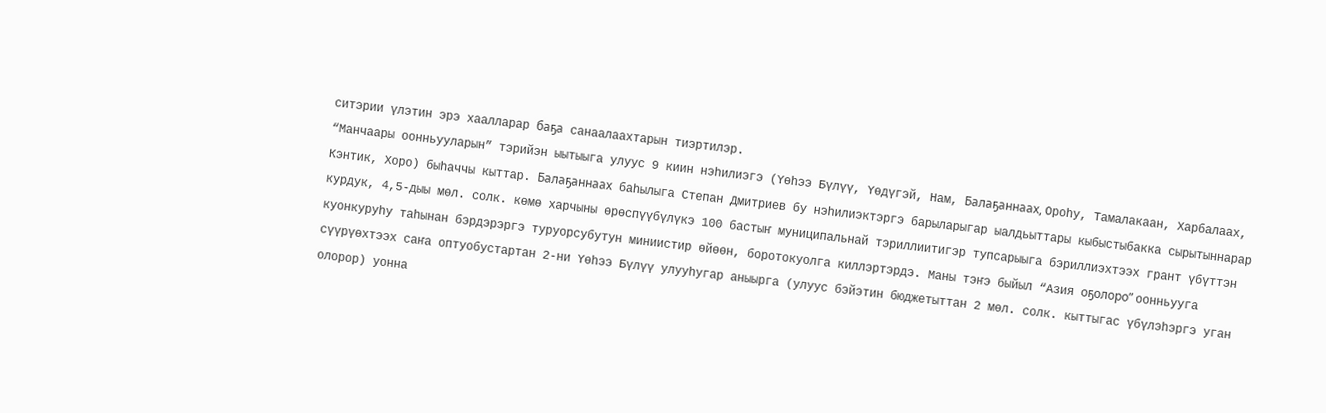ситэрии үлэтин эрэ хаалларар баҕа санаалаахтарын тиэртилэр.
“Манчаары оонньууларын” тэрийэн ыытыыга улуус 9 киин нэһилиэгэ (Үөһээ Бүлүү, Үөдүгэй, Нам, Балаҕаннаах, Ороһу, Тамалакаан, Харбалаах, Кэнтик, Хоро) быһаччы кыттар. Балаҕаннаах баһылыга Степан Дмитриев бу нэһилиэктэргэ барыларыгар ыалдьыттары кыбыстыбакка сырытыннарар курдук, 4,5-дыы мөл. солк. көмө харчыны өрөспүүбүлүкэ 100 бастыҥ муниципальнай тэриллиитигэр тупсарыыга бэриллиэхтээх грант үбүттэн куонкуруһу таһынан бэрдэрэргэ туруорсубутун миниистир өйөөн, боротокуолга киллэртэрдэ. Маны тэҥэ быйыл “Азия оҕолоро” оонньууга сүүрүөхтээх саҥа оптуобустартан 2-ни Үөһээ Бүлүү улууһугар аныырга (улуус бэйэтин бюджетыттан 2 мөл. солк. кыттыгас үбүлэһэргэ уган олорор) уонна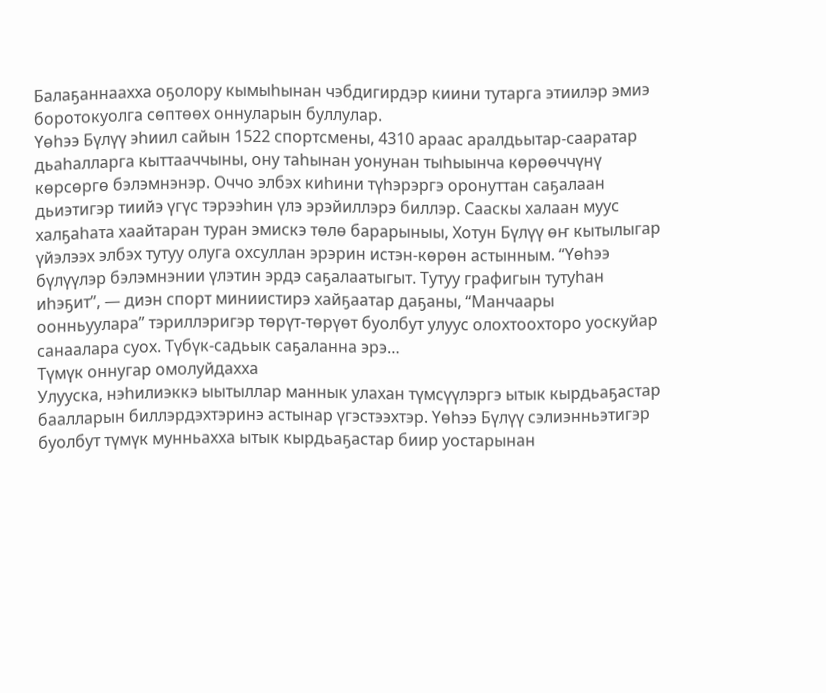Балаҕаннаахха оҕолору кымыһынан чэбдигирдэр киини тутарга этиилэр эмиэ боротокуолга сөптөөх оннуларын буллулар.
Үөһээ Бүлүү эһиил сайын 1522 спортсмены, 4310 араас аралдьытар-сааратар дьаһалларга кыттааччыны, ону таһынан уонунан тыһыынча көрөөччүнү көрсөргө бэлэмнэнэр. Оччо элбэх киһини түһэрэргэ оронуттан саҕалаан дьиэтигэр тиийэ үгүс тэрээһин үлэ эрэйиллэрэ биллэр. Сааскы халаан муус халҕаһата хаайтаран туран эмискэ төлө барарыныы, Хотун Бүлүү өҥ кытылыгар үйэлээх элбэх тутуу олуга охсуллан эрэрин истэн-көрөн астынным. “Үөһээ бүлүүлэр бэлэмнэнии үлэтин эрдэ саҕалаатыгыт. Тутуу графигын тутуһан иһэҕит”, — диэн спорт миниистирэ хайҕаатар даҕаны, “Манчаары оонньуулара” тэриллэригэр төрүт-төрүөт буолбут улуус олохтоохторо уоскуйар санаалара суох. Түбүк-садьык саҕаланна эрэ…
Түмүк оннугар омолуйдахха
Улууска, нэһилиэккэ ыытыллар маннык улахан түмсүүлэргэ ытык кырдьаҕастар баалларын биллэрдэхтэринэ астынар үгэстээхтэр. Үөһээ Бүлүү сэлиэнньэтигэр буолбут түмүк мунньахха ытык кырдьаҕастар биир уостарынан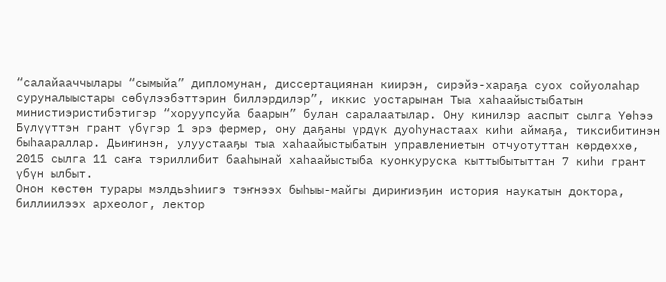“салайааччылары “сымыйа” дипломунан, диссертациянан киирэн, сирэйэ-хараҕа суох сойуолаһар суруналыыстары сөбүлээбэттэрин биллэрдилэр”, иккис уостарынан Тыа хаһаайыстыбатын министиэристибэтигэр “хоруупсуйа баарын” булан саралаатылар. Ону кинилэр ааспыт сылга Үөһээ Бүлүүттэн грант үбүгэр 1 эрэ фермер, ону даҕаны үрдүк дуоһунастаах киһи аймаҕа, тиксибитинэн быһаараллар. Дьиҥинэн, улуустааҕы тыа хаһаайыстыбатын управлениетын отчуотуттан көрдөххө, 2015 сылга 11 саҥа тэриллибит бааһынай хаһаайыстыба куонкуруска кыттыбытыттан 7 киһи грант үбүн ылбыт.
Онон көстөн турары мэлдьэһиигэ тэҥнээх быһыы-майгы дириҥиэҕин история наукатын доктора, биллиилээх археолог, лектор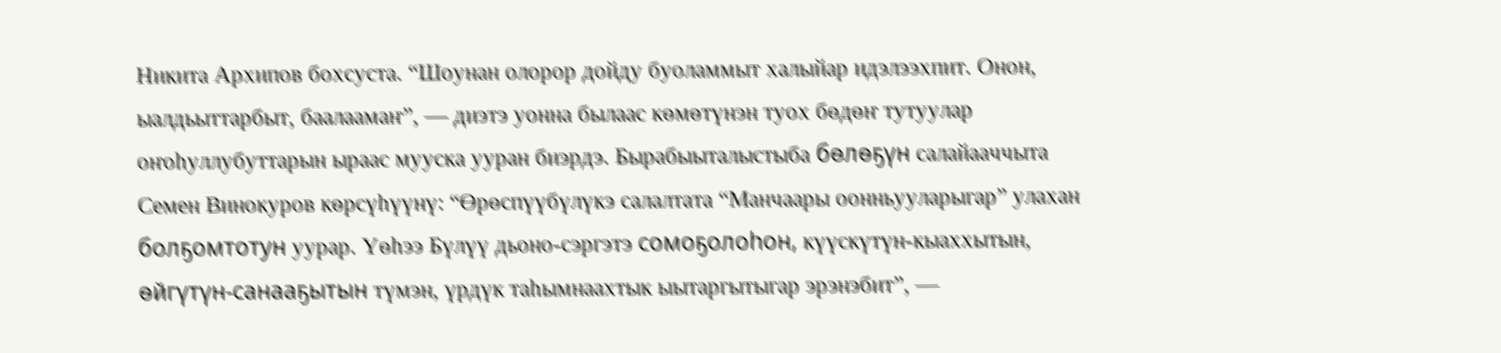Никита Архипов бохсуста. “Шоунан олорор дойду буоламмыт халыйар идэлээхпит. Онон, ыалдьыттарбыт, баалаамаҥ”, — диэтэ уонна былаас көмөтүнэн туох бөдөҥ тутуулар оҥоһуллубуттарын ыраас мууска ууран биэрдэ. Бырабыыталыстыба бөлөҕүн салайааччыта Семен Винокуров көрсүһүүнү: “Өрөспүүбүлүкэ салалтата “Манчаары оонньууларыгар” улахан болҕомтотун уурар. Үөһээ Бүлүү дьоно-сэргэтэ сомоҕолоһон, күүскүтүн-кыаххытын, өйгүтүн-санааҕытын түмэн, үрдүк таһымнаахтык ыытаргытыгар эрэнэбит”, —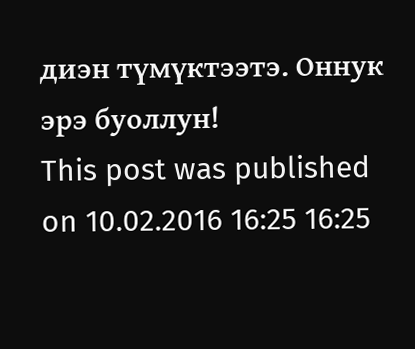диэн түмүктээтэ. Оннук эрэ буоллун!
This post was published on 10.02.2016 16:25 16:25